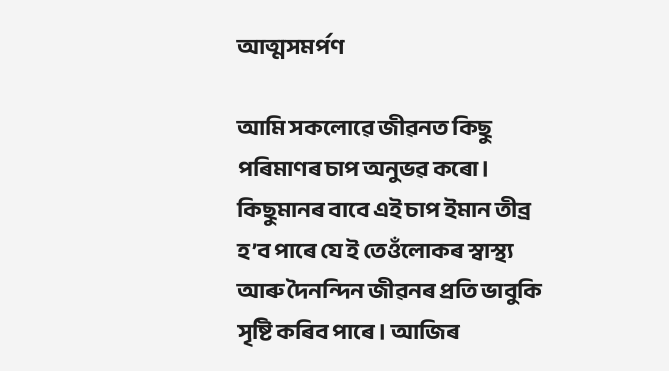আত্মসমৰ্পণ

আমি সকলোৱে জীৱনত কিছু পৰিমাণৰ চাপ অনুভৱ কৰো। কিছুমানৰ বাবে এই চাপ ইমান তীব্ৰ হ’ব পাৰে যে ই তেওঁলোকৰ স্বাস্থ্য আৰু দৈনন্দিন জীৱনৰ প্ৰতি ভাবুকি সৃষ্টি কৰিব পাৰে। আজিৰ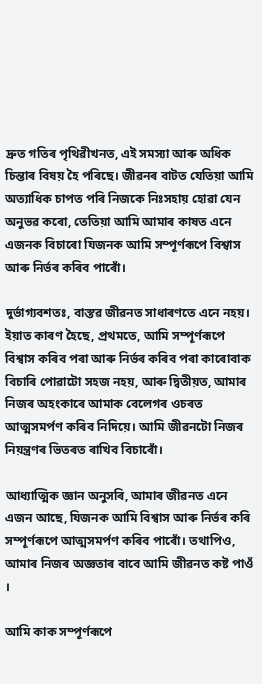দ্ৰুত গতিৰ পৃথিৱীখনত, এই সমস্যা আৰু অধিক চিন্তাৰ বিষয় হৈ পৰিছে। জীৱনৰ বাটত যেতিয়া আমি অত্যাধিক চাপত পৰি নিজকে নিঃসহায় হোৱা যেন অনুভৱ কৰো, তেতিয়া আমি আমাৰ কাষত এনে এজনক বিচাৰো যিজনক আমি সম্পূৰ্ণৰূপে বিশ্বাস আৰু নিৰ্ভৰ কৰিব পাৰোঁ।

দুৰ্ভাগ্যবশতঃ, বাস্তৱ জীৱনত সাধাৰণতে এনে নহয়। ইয়াত কাৰণ হৈছে, প্ৰথমতে, আমি সম্পূৰ্ণৰূপে বিশ্বাস কৰিব পৰা আৰু নিৰ্ভৰ কৰিব পৰা কাৰোবাক বিচাৰি পোৱাটো সহজ নহয়, আৰু দ্বিতীয়ত, আমাৰ নিজৰ অহংকাৰে আমাক বেলেগৰ ওচৰত আত্মসমৰ্পণ কৰিব নিদিয়ে। আমি জীৱনটো নিজৰ নিয়ন্ত্ৰণৰ ভিতৰত ৰাখিব বিচাৰোঁ।

আধ্যাত্মিক জ্ঞান অনুসৰি, আমাৰ জীৱনত এনে এজন আছে, যিজনক আমি বিশ্বাস আৰু নিৰ্ভৰ কৰি সম্পূৰ্ণৰূপে আত্মসমৰ্পণ কৰিব পাৰোঁ। তথাপিও, আমাৰ নিজৰ অজ্ঞতাৰ বাবে আমি জীৱনত কষ্ট পাওঁ ।

আমি কাক সম্পূৰ্ণৰূপে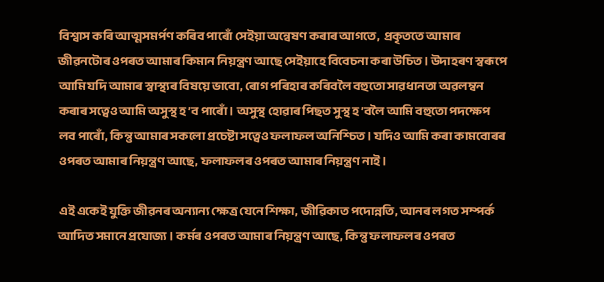বিশ্বাস কৰি আত্মসমৰ্পণ কৰিব পাৰোঁ সেইয়া অন্বেষণ কৰাৰ আগতে,  প্ৰকৃততে আমাৰ জীৱনটোৰ ওপৰত আমাৰ কিমান নিয়ন্ত্ৰণ আছে সেইয়াহে বিবেচনা কৰা উচিত। উদাহৰণ স্বৰূপে আমি যদি আমাৰ স্বাস্থ্যৰ বিষয়ে ভাবো, ৰোগ পৰিহাৰ কৰিবলৈ বহুতো সাৱধানতা অৱলম্বন কৰাৰ সত্বেও আমি অসুস্থ হ’ব পাৰোঁ। অসুস্থ হোৱাৰ পিছত সুস্থ হ’বলৈ আমি বহুতো পদক্ষেপ লব পাৰোঁ, কিন্তু আমাৰ সকলো প্ৰচেষ্টা সত্বেও ফলাফল অনিশ্চিত। যদিও আমি কৰা কামবোৰৰ ওপৰত আমাৰ নিয়ন্ত্ৰণ আছে, ফলাফলৰ ওপৰত আমাৰ নিয়ন্ত্ৰণ নাই।

এই একেই যুক্তি জীৱনৰ অন্যান্য ক্ষেত্ৰ যেনে শিক্ষা, জীৱিকাত পদোন্নতি, আনৰ লগত সম্পৰ্ক আদিত সমানে প্ৰযোজ্য । কৰ্মৰ ওপৰত আমাৰ নিয়ন্ত্ৰণ আছে, কিন্তু ফলাফলৰ ওপৰত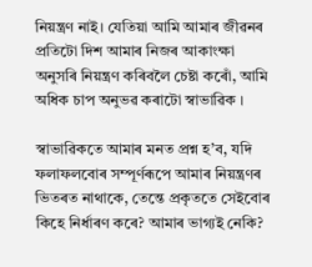নিয়ন্ত্ৰণ নাই। যেতিয়া আমি আমাৰ জীৱনৰ প্ৰতিটো দিশ আমাৰ নিজৰ আকাংক্ষা অনুসৰি নিয়ন্ত্ৰণ কৰিবলৈ চেষ্টা কৰোঁ, আমি অধিক চাপ অনুভৱ কৰাটো স্বাভাৱিক ।

স্বাভাৱিকতে আমাৰ মনত প্ৰশ্ন হ’ব, যদি ফলাফলবোৰ সম্পূৰ্ণৰূপে আমাৰ নিয়ন্ত্ৰণৰ ভিতৰত নাথাকে, তেন্তে প্ৰকৃততে সেইবোৰ কিহে নিৰ্ধাৰণ কৰে? আমাৰ ভাগ্যই নেকি?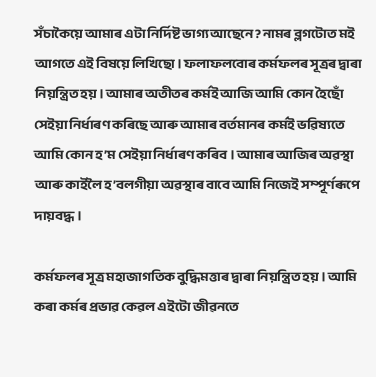সঁচাকৈয়ে আমাৰ এটা নিৰ্দিষ্ট ভাগ্য আছেনে? নামৰ ব্লগটোত মই আগতে এই বিষয়ে লিখিছো। ফলাফলবোৰ কৰ্মফলৰ সূত্ৰৰ দ্বাৰা নিয়ন্ত্ৰিত হয়। আমাৰ অতীতৰ কৰ্মই আজি আমি কোন হৈছোঁ সেইয়া নিৰ্ধাৰণ কৰিছে আৰু আমাৰ বৰ্তমানৰ কৰ্মই ভৱিষ্যতে আমি কোন হ’ম সেইয়া নিৰ্ধাৰণ কৰিব। আমাৰ আজিৰ অৱস্থা আৰু কাইলৈ হ’বলগীয়া অৱস্থাৰ বাবে আমি নিজেই সম্পূৰ্ণৰূপে দায়বদ্ধ।

কৰ্মফলৰ সূত্ৰ মহাজাগতিক বুদ্ধিমত্তাৰ দ্বাৰা নিয়ন্ত্ৰিত হয়। আমি কৰা কৰ্মৰ প্ৰভাৱ কেৱল এইটো জীৱনতে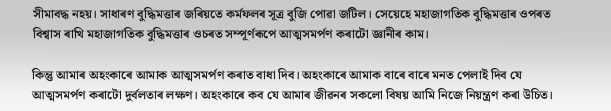সীমাবদ্ধ নহয়। সাধাৰণ বুদ্ধিমত্তাৰ জৰিয়তে কৰ্মফলৰ সূত্ৰ বুজি পোৱা জটিল। সেয়েহে মহাজাগতিক বুদ্ধিমত্তাৰ ওপৰত বিশ্বাস ৰাখি মহাজাগতিক বুদ্ধিমত্তাৰ ওচৰত সম্পূৰ্ণৰূপে আত্মসমৰ্পণ কৰাটো জ্ঞানীৰ কাম।

কিন্তু আমাৰ অহংকাৰে আমাক আত্মসমৰ্পণ কৰাত বাধা দিব। অহংকাৰে আমাক বাৰে বাৰে মনত পেলাই দিব যে আত্মসমৰ্পণ কৰাটো দুৰ্বলতাৰ লক্ষণ। অহংকাৰে কব যে আমাৰ জীৱনৰ সকলো বিষয় আমি নিজে নিয়ন্ত্ৰণ কৰা উচিত।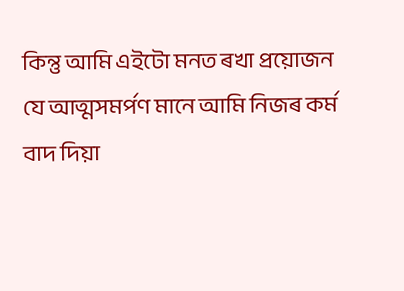কিন্তু আমি এইটো মনত ৰখা প্ৰয়োজন যে আত্মসমৰ্পণ মানে আমি নিজৰ কৰ্ম বাদ দিয়া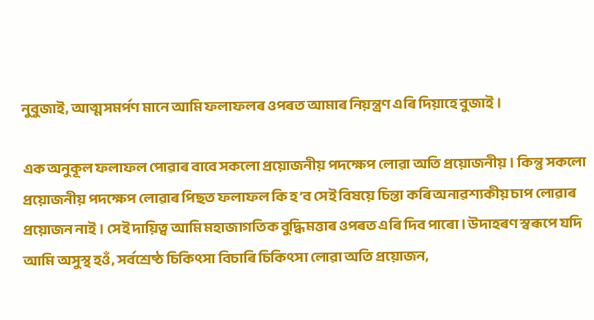নুবুজাই, আত্মসমৰ্পণ মানে আমি ফলাফলৰ ওপৰত আমাৰ নিয়ন্ত্ৰণ এৰি দিয়াহে বুজাই।

এক অনুকূল ফলাফল পোৱাৰ বাবে সকলো প্ৰয়োজনীয় পদক্ষেপ লোৱা অতি প্ৰয়োজনীয়। কিন্তু সকলো প্ৰয়োজনীয় পদক্ষেপ লোৱাৰ পিছত ফলাফল কি হ’ব সেই বিষয়ে চিন্তা কৰি অনাৱশ্যকীয় চাপ লোৱাৰ প্ৰয়োজন নাই। সেই দায়িত্ব আমি মহাজাগতিক বুদ্ধিমত্তাৰ ওপৰত এৰি দিব পাৰো। উদাহৰণ স্বৰূপে যদি আমি অসুস্থ হওঁ, সৰ্বশ্ৰেষ্ঠ চিকিৎসা বিচাৰি চিকিৎসা লোৱা অতি প্ৰয়োজন,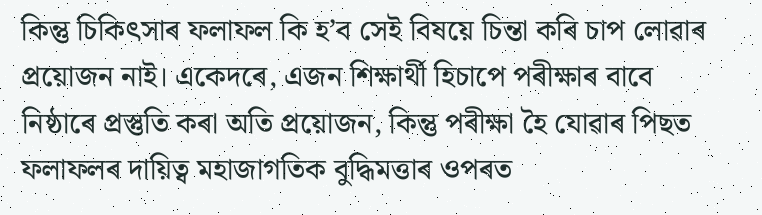কিন্তু চিকিৎসাৰ ফলাফল কি হ’ব সেই বিষয়ে চিন্তা কৰি চাপ লোৱাৰ প্ৰয়োজন নাই। একেদৰে, এজন শিক্ষাৰ্থী হিচাপে পৰীক্ষাৰ বাবে নিষ্ঠাৰে প্ৰস্তুতি কৰা অতি প্ৰয়োজন, কিন্তু পৰীক্ষা হৈ যোৱাৰ পিছত ফলাফলৰ দায়িত্ব মহাজাগতিক বুদ্ধিমত্তাৰ ওপৰত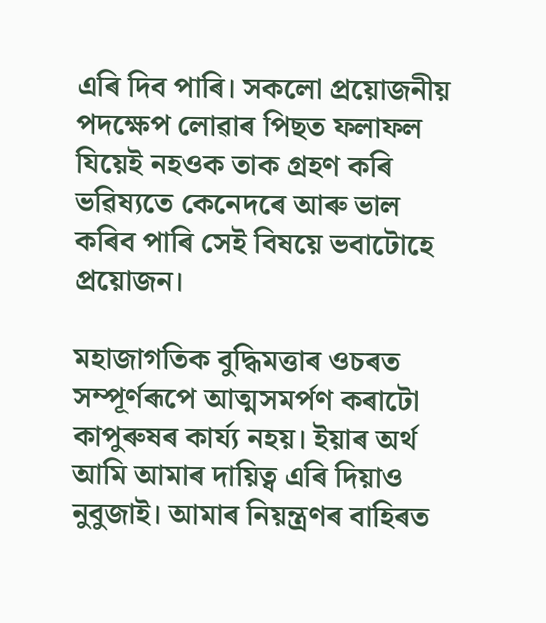এৰি দিব পাৰি। সকলো প্ৰয়োজনীয় পদক্ষেপ লোৱাৰ পিছত ফলাফল যিয়েই নহওক তাক গ্ৰহণ কৰি ভৱিষ্যতে কেনেদৰে আৰু ভাল কৰিব পাৰি সেই বিষয়ে ভবাটোহে  প্ৰয়োজন।

মহাজাগতিক বুদ্ধিমত্তাৰ ওচৰত সম্পূৰ্ণৰূপে আত্মসমৰ্পণ কৰাটো কাপুৰুষৰ কাৰ্য্য নহয়। ইয়াৰ অৰ্থ আমি আমাৰ দায়িত্ব এৰি দিয়াও নুবুজাই। আমাৰ নিয়ন্ত্ৰণৰ বাহিৰত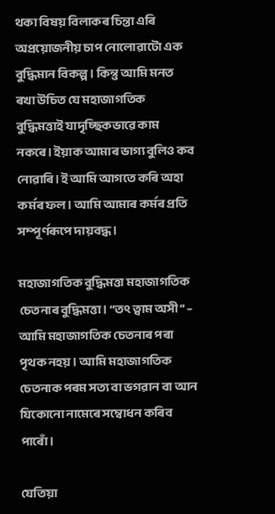থকা বিষয় বিলাকৰ চিন্তা এৰি অপ্ৰয়োজনীয় চাপ নোলোৱাটো এক বুদ্ধিমান বিকল্প । কিন্তু আমি মনত ৰখা উচিত যে মহাজাগতিক বুদ্ধিমত্তাই যাদৃচ্ছিকভাৱে কাম নকৰে। ইয়াক আমাৰ ভাগ্য বুলিও কব নোৱাৰি। ই আমি আগতে কৰি অহা কৰ্মৰ ফল। আমি আমাৰ কৰ্মৰ প্ৰতি সম্পূৰ্ণৰূপে দায়বদ্ধ।

মহাজাগতিক বুদ্ধিমত্তা মহাজাগতিক চেতনাৰ বুদ্ধিমত্তা। “তৎ ত্বাম অসী” – আমি মহাজাগতিক চেতনাৰ পৰা পৃথক নহয় । আমি মহাজাগতিক চেতনাক পৰম সত্য বা ভগৱান বা আন যিকোনো নামেৰে সম্বোধন কৰিব পাৰোঁ।

যেতিয়া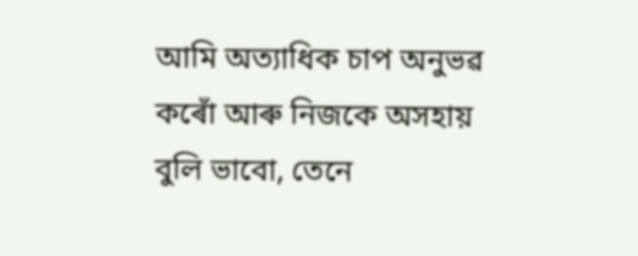আমি অত্যাধিক চাপ অনুভৱ কৰোঁ আৰু নিজকে অসহায় বুলি ভাবো, তেনে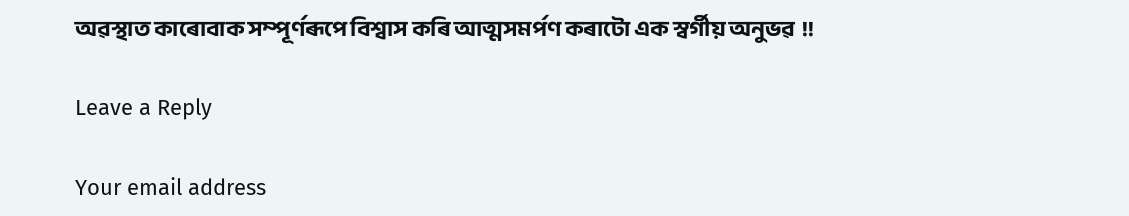অৱস্থাত কাৰোবাক সম্পূৰ্ণৰূপে বিশ্বাস কৰি আত্মসমৰ্পণ কৰাটো এক স্বৰ্গীয় অনুভৱ  !!

Leave a Reply

Your email address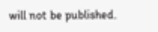will not be published.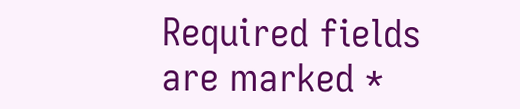Required fields are marked *